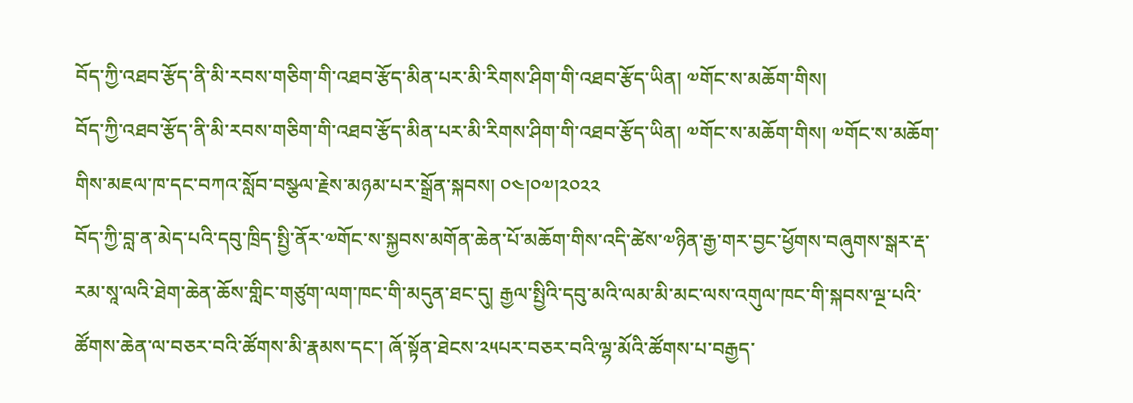བོད་ཀྱི་འཐབ་རྩོད་ནི་མི་རབས་གཅིག་གི་འཐབ་རྩོད་མིན་པར་མི་རིགས་ཤིག་གི་འཐབ་རྩོད་ཡིན། ༧གོང་ས་མཆོག་གིས།
བོད་ཀྱི་འཐབ་རྩོད་ནི་མི་རབས་གཅིག་གི་འཐབ་རྩོད་མིན་པར་མི་རིགས་ཤིག་གི་འཐབ་རྩོད་ཡིན། ༧གོང་ས་མཆོག་གིས། ༧གོང་ས་མཆོག་གིས་མཇལ་ཁ་དང་བཀའ་སློབ་བསྩལ་རྗེས་མཉམ་པར་སྒྲོན་སྐབས། ༠༤།༠༧།༢༠༢༢
བོད་ཀྱི་བླ་ན་མེད་པའི་དབུ་ཁྲིད་སྤྱི་ནོར་༧གོང་ས་སྐྱབས་མགོན་ཆེན་པོ་མཆོག་གིས་འདི་ཚེས་༧ཉིན་རྒྱ་གར་བྱང་ཕྱོགས་བཞུགས་སྒར་རྡ་རམ་སཱ་ལའི་ཐེག་ཆེན་ཆོས་གླིང་གཙུག་ལག་ཁང་གི་མདུན་ཐང་དུ། རྒྱལ་སྤྱིའི་དབུ་མའི་ལམ་མི་མང་ལས་འགུལ་ཁང་གི་སྐབས་ལྔ་པའི་ཚོགས་ཆེན་ལ་བཅར་བའི་ཚོགས་མི་རྣམས་དང་། ཞོ་སྟོན་ཐེངས་༢༥པར་བཅར་བའི་ལྷ་མོའི་ཚོགས་པ་བརྒྱད་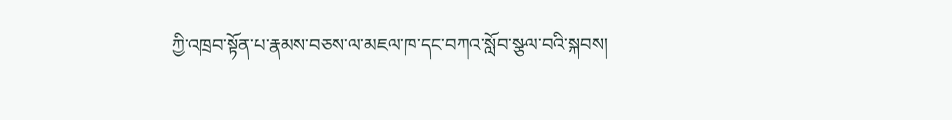ཀྱི་འཁྲབ་སྟོན་པ་རྣམས་བཅས་ལ་མཇལ་ཁ་དང་བཀའ་སློབ་སྩལ་བའི་སྐབས།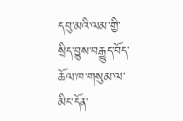དབུ་མའི་ལམ་གྱི་སྲིད་བྱུས་བརྒྱུད་བོད་ཆོལ་ཁ་གསུམ་ལ་མིང་དོན་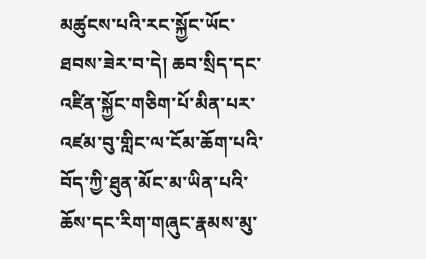མཚུངས་པའི་རང་སྐྱོང་ཡོང་ཐབས་ཟེར་བ་དེ། ཆབ་སྲིད་དང་འཛིན་སྐྱོང་གཅིག་པོ་མིན་པར་འཛམ་བུ་གླིང་ལ་ངོམ་ཆོག་པའི་བོད་ཀྱི་ཐུན་མོང་མ་ཡིན་པའི་ཆོས་དང་རིག་གཞུང་རྣམས་མུ་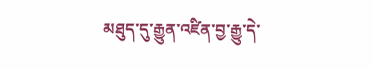མཐུད་དུ་རྒྱུན་འཛིན་བྱ་རྒྱུ་དེ་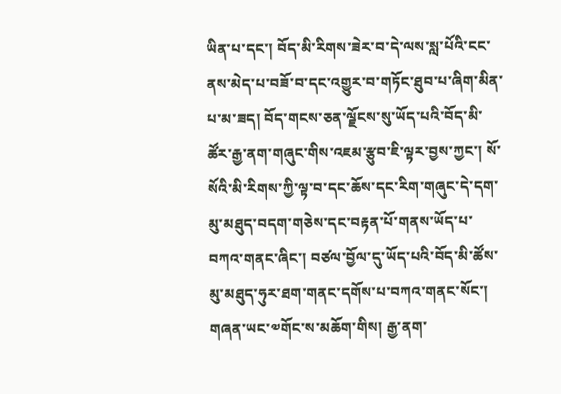ཡིན་པ་དང་། བོད་མི་རིགས་ཟེར་བ་དེ་ལས་སླ་པོའི་ངང་ནས་མེད་པ་བཟོ་བ་དང་འགྱུར་བ་གཏོང་ཐུབ་པ་ཞིག་མིན་པ་མ་ཟད། བོད་གངས་ཅན་ལྗོངས་སུ་ཡོད་པའི་བོད་མི་ཚོར་རྒྱ་ནག་གཞུང་གིས་འཇམ་རྩུབ་ཇི་ལྟར་བྱས་ཀྱང་། སོ་སོའི་མི་རིགས་ཀྱི་ལྟ་བ་དང་ཆོས་དང་རིག་གཞུང་དེ་དག་མུ་མཐུད་བདག་གཅེས་དང་བརྟན་པོ་གནས་ཡོད་པ་བཀའ་གནང་ཞིང་། བཙལ་བྱོལ་དུ་ཡོད་པའི་བོད་མི་ཚོས་མུ་མཐུད་ཧུར་ཐག་གནང་དགོས་པ་བཀའ་གནང་སོང་།
གཞན་ཡང་༧གོང་ས་མཆོག་གིས། རྒྱ་ནག་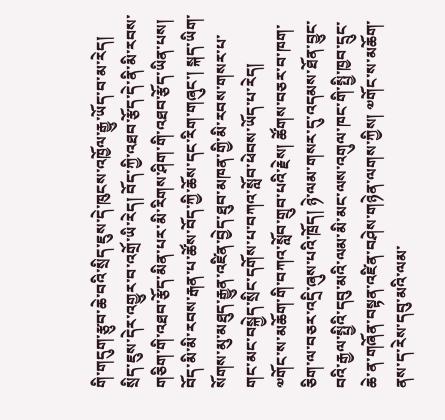གི་གདུག་རྩུབ་ཆེ་བའི་སྲིད་ཇུས་དེ་ཁུངས་འཁྱོལ་རྒྱུ་ཡོད་བ་མ་རེད། སྲིད་ཇུས་དེར་འགྱུར་བ་འགྲོ་ཡི་རེད། བོད་ཀྱི་འཐབ་རྩོད་དེ་ནི་མི་རབས་གཅིག་གི་འཐབ་རྩོད་མིན་པར་མི་རིགས་ཤིག་གི་འཐབ་རྩོད་ཡིན་པས། བོད་མི་མི་རབས་རྒན་པ་ཚོས་བོད་ཀྱི་ཆོས་དང་རིག་གཞུང་། སྐད་ཡིག་སོགས་མུ་མཐུད་རྒྱུན་འཛིན་བྱེད་ཐུབ་མཁན་གྱི་མི་རབས་གསར་པ་གང་མང་བསྐྱེད་སྲིང་དགོས་པ་བཀའ་སློབ་ཕེབས་ཡོད་པ་རེད།
༧གོང་ས་མཆོག་གི་བཀའ་སློབ་གྲུབ་པའི་རྗེས། ཚོགས་བཅར་བ་ཁག་ཅིག་ལ་བཅར་འདྲི་ཞུས་པའི་ཁྲོད། ཉེ་ལམ་གསར་དུ་འདམས་ཐོན་བྱུང་བའི་རྒྱལ་སྤྱིའི་དབུ་མའི་ལམ་མི་མང་ལས་འགུལ་ཁང་གི་སྤྱི་ཁྱབ་དྲུང་ཆེ་ན་གཞོན་བསྟན་འཛིན་བཤེས་གཉེན་ལགས་ཀྱིས། ༧གོང་ས་མཆོག་ནས་ད་རེས་དབུ་མའི་ལམ་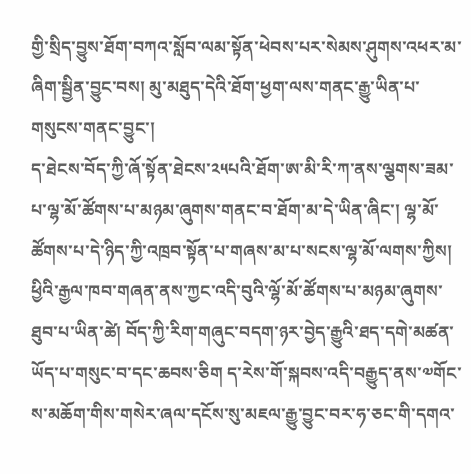གྱི་སྲིད་བྱུས་ཐོག་བཀའ་སློབ་ལམ་སྟོན་ཕེབས་པར་སེམས་ཤུགས་འཕར་མ་ཞིག་སྦྱིན་བྱུང་བས། མུ་མཐུད་དེའི་ཐོག་ཕྱག་ལས་གནང་རྒྱུ་ཡིན་པ་གསུངས་གནང་བྱུང་།
ད་ཐེངས་བོད་ཀྱི་ཞོ་སྟོན་ཐེངས་༢༥པའི་ཐོག་ཨ་མི་རི་ཀ་ནས་ལྕགས་ཟམ་པ་ལྷ་མོ་ཚོགས་པ་མཉམ་ཞུགས་གནང་བ་ཐོག་མ་དེ་ཡིན་ཞིང་། ལྷ་མོ་ཚོགས་པ་དེ་ཉིད་ཀྱི་འཁྲབ་སྟོན་པ་གཞས་མ་པ་སངས་ལྷ་མོ་ལགས་ཀྱིས། ཕྱིའི་རྒྱལ་ཁབ་གཞན་ནས་ཀྱང་འདི་བུའི་ལྷོ་མོ་ཚོགས་པ་མཉམ་ཞུགས་ཐུབ་པ་ཡིན་ཚེ། བོད་ཀྱི་རིག་གཞུང་བདག་ཉར་བྱེད་རྒྱུའི་ཐད་དགེ་མཚན་ཡོད་པ་གསུང་བ་དང་ཆབས་ཅིག ད་རེས་གོ་སྐབས་འདི་བརྒྱུད་ནས་༧གོང་ས་མཆོག་གིས་གསེར་ཞལ་དངོས་སུ་མཇལ་རྒྱུ་བྱུང་བར་ཧ་ཅང་གི་དགའ་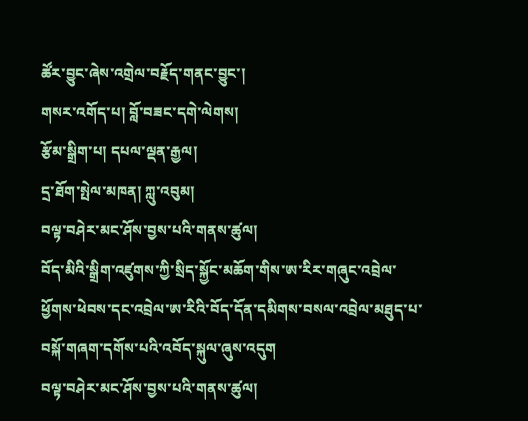ཚོར་བྱུང་ཞེས་འགྲེལ་བརྗོད་གནང་བྱུང་།
གསར་འགོད་པ། བློ་བཟང་དགེ་ལེགས།
རྩོམ་སྒྲིག་པ། དཔལ་ལྡན་རྒྱལ།
དྲ་ཐོག་སྤེལ་མཁན། ཀླུ་འབུམ།
བལྟ་བཤེར་མང་ཤོས་བྱས་པའི་གནས་ཚུལ།
བོད་མིའི་སྒྲིག་འཛུགས་ཀྱི་སྲིད་སྐྱོང་མཆོག་གིས་ཨ་རིར་གཞུང་འབྲེལ་ཕྱོགས་ཕེབས་དང་འབྲེལ་ཨ་རིའི་བོད་དོན་དམིགས་བསལ་འབྲེལ་མཐུད་པ་བསྐོ་གཞག་དགོས་པའི་འབོད་སྐུལ་ཞུས་འདུག
བལྟ་བཤེར་མང་ཤོས་བྱས་པའི་གནས་ཚུལ།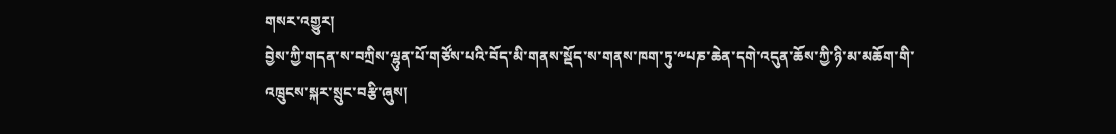གསར་འགྱུར།
བྱེས་ཀྱི་གདན་ས་བཀྲིས་ལྷུན་པོ་གཙོས་པའི་བོད་མི་གནས་སྡོད་ས་གནས་ཁག་ཏུ་༸པཎ་ཆེན་དགེ་འདུན་ཆོས་ཀྱི་ཉི་མ་མཆོག་གི་འཁྲུངས་སྐར་སྲུང་བརྩི་ཞུས།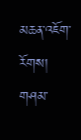མཆན་འཇོག་རོགས།
གཤམ་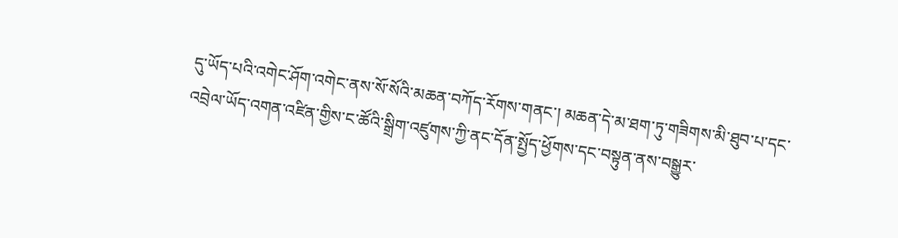དུ་ཡོད་པའི་འགེང་ཤོག་འགེང་ནས་སོ་སོའི་མཆན་བཀོད་རོགས་གནང་། མཆན་དེ་མ་ཐག་ཏུ་གཟིགས་མི་ཐུབ་པ་དང་འབྲེལ་ཡོད་འགན་འཛིན་གྱིས་ང་ཚོའི་སྒྲིག་འཛུགས་ཀྱི་ནང་དོན་སྤྱོད་ཕྱོགས་དང་བསྟུན་ནས་བསྒྱུར་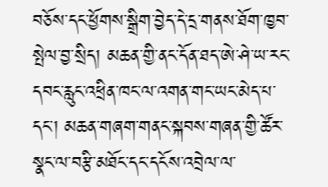བཅོས་དང་ཕྱོགས་སྒྲིག་བྱེད་དེ་དྲ་གནས་ཐོག་ཁྱབ་སྤེལ་བྱ་སྲིད། མཆན་གྱི་ནང་དོན་ཐད་ཨེ་ཤེ་ཡ་རང་དབང་རླུང་འཕྲིན་ཁང་ལ་འགན་གང་ཡང་མེད་པ་དང་། མཆན་གཞག་གནང་སྐབས་གཞན་གྱི་ཚོར་སྣང་ལ་བརྩི་མཐོང་དང་དངོས་འབྲེལ་ལ་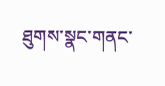ཐུགས་སྣང་གནང་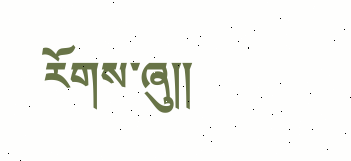རོགས་ཞུ༎